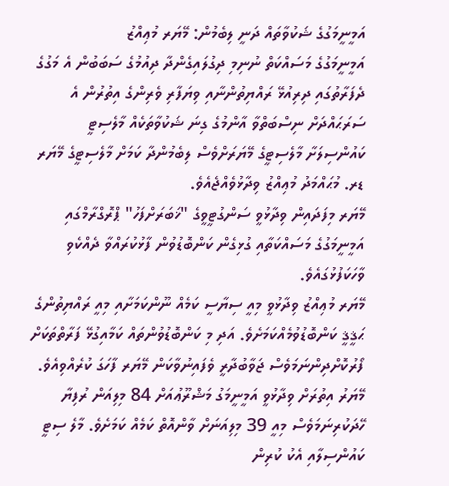އަމީނީމަގުގެ ޝަކުވާތައް ދަނީ ލިބެމުން: މޭޔަރ މުޢިއްޒު
އަމީނީމަގުގެ މަސައްކަތް ނުނިމި ދިގުލައިގެންދާ ދިއުމުގެ ސަބަބުން އެ މަގުގެ ދެފަރާތުގައި ދިރިއުޅޭ ރައްޔިތުންނާއި ވިޔަފާރި ވެރިންގެ އިތުރުން އެ ސަރަޙައްދަށް ނިސްބަތްވާ އާންމުގެ ގިނަ ޝަކުވާތަކެއް މާލެސިޓީ ކައުންސިލަށާ މާލެސިޓީގެ މޭޔަރަށްވެސް ލިބެމުންދާ ކަމަށް މާލެސިޓީގެ މޭޔަރ ޑރ. މުޙައްމަދު މުޢިއްޒު ވިދާޅުވެއްޖެއެވެ.
މޭޔަރ މިފަދައިން ވިދާޅުވީ ސަންގުޓީވީގެ "ޚަބަރަށްފަހު" ޕްރޮގްރާމްގައި އަމީނީމަގުގެ މަސައްކަތާއި ގުޅިގެން ކަންބޮޑުވުން ފާޅުކުރައްވާ ދެއްކެވި ވާހަކަފުޅުގައެވެ.
މޭޔަރ މުޢިއްޒު ވިދާޅުވީ މިއީ ސިޔާސީ ކަމެއް ނޫންކަމަށާއި މިއީ ރައްޔިތުންގެ ޙަޤީޤީ ކަންބޮޑުވުމެއްކަމަށެވެ. އަދި މި ކަންބޮޑުވުންތައް ކަމާއިގުޅޭ ފަރާތްތަކަށް ފޯރުކޮށްދިންނަމަވެސް ޖަވާބުދާރީ ވެފައިނުވާކަން މޭޔަރ ފާހަގަ ކުރެއްވިއެވެ.
މޭޔަރު އިތުރަށް ވިދާޅުވީ އަމީނީމަގު މަޝްރޫޢުއަށް 84 މިލިއަން ރުފިޔާ ހޭދަކުރިނަމަވެސް މިއީ 39 މިލިއަނަށް ވާންއޮތް ކަމެއް ކަމަށެވެ. މާލެ ސިޓީ ކައުންސިލާއި އެކު ކުރިން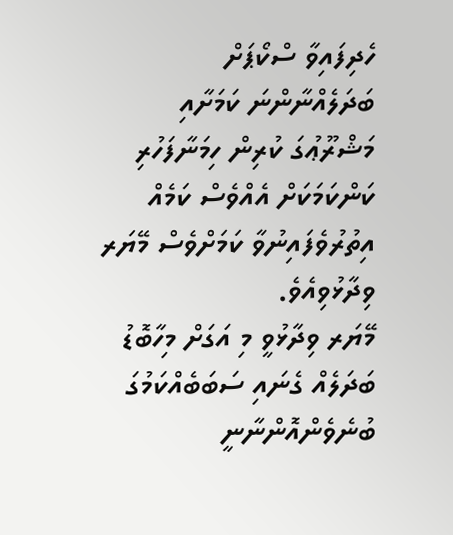ހެދިފައިވާ ސްކޯޕަށް ބަދަލެއްނާންނަ ކަމަށާއި މަޝްރޫޢުގަ ކުރިން ހިމަނާފަހުރި ކަންކަމަކަށް އެއްވެސް ކަމެއް އިތުރުވެފައިނުވާ ކަމަށްވެސް މޭޔަރ ވިދާޅުވިއެވެ.
މޭޔަރ ވިދާޅުވީ މި އަގަށް މިހާބޮޑު ބަދަލެއް ގެނައި ސަބަބެއްކަމުގަ ބުނެވެންއޮންނާނީ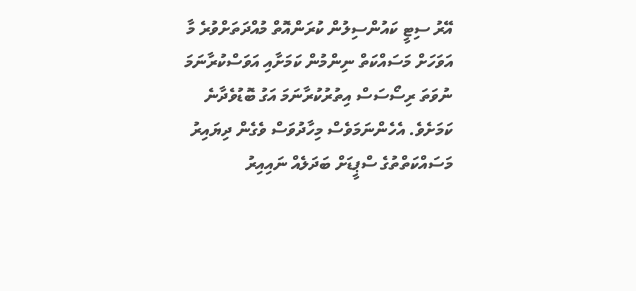އޭރު ސިޓީ ކައުންސިލުން ކުރަންއޮތް މުއްދަތަށްވުރެ މާ އަވަހަށް މަސައްކަތް ނިންމުން ކަމަށާއި އަވަސްކުރާނަމަ ނުވަތަ ރިސޯސަސް އިތުރުކުރާނަމަ އަގު ބޮޑުވެދާނެ ކަމަށެވެ. އެހެންނަމަވެސް މިހާދުވަސް ވެގެން ދިޔައިރު މަސައްކަތްތުގެ ސްޕީޑަށް ބަދަލެއް ނައިއިރު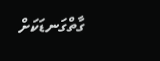ގާތްގަނޑަކަށް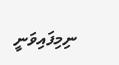ނިމިފައިވަނީ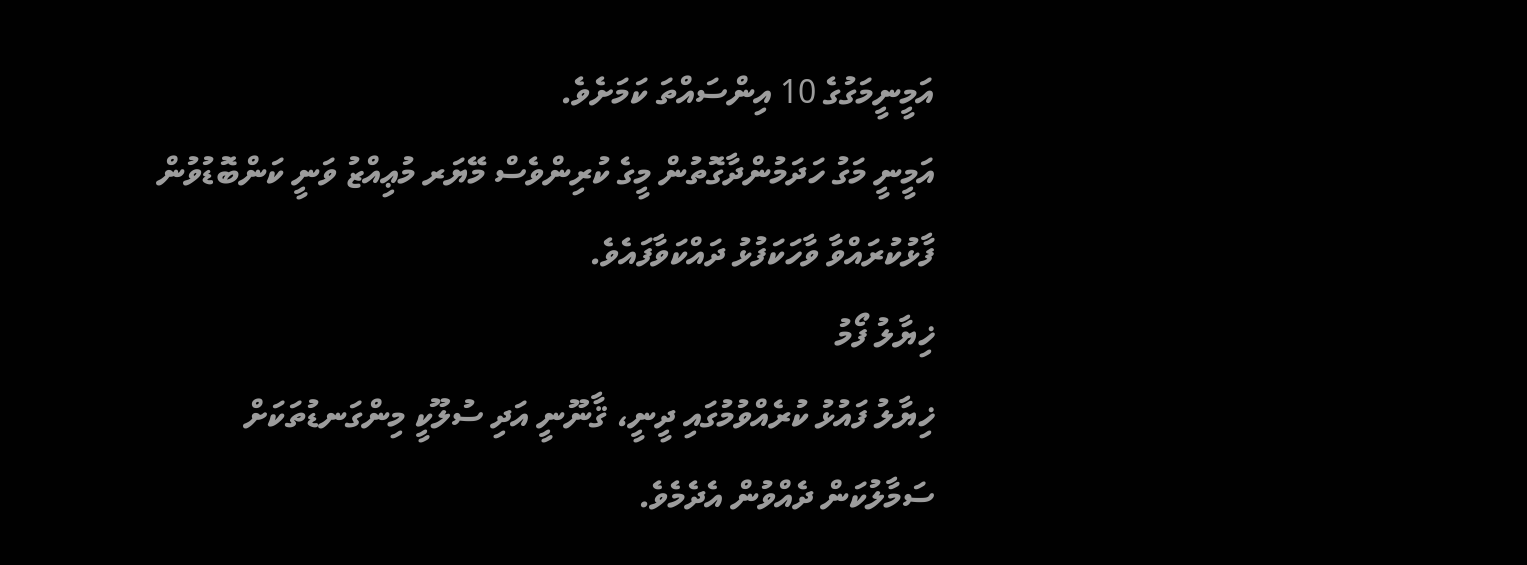އަމީނީމަގުގެ 10 އިންސައްތަ ކަމަށެވެ.
އަމީނީ މަގު ހަދަމުންދާގޮތުން މީގެ ކުރިންވެސް މޭޔަރ މުޢިއްޒު ވަނީ ކަންބޮޑުވުން ފާޅުކުރައްވާ ވާހަކަފުޅު ދައްކަވާފައެވެ.
ޚިޔާލު ފޯމު
ޚިޔާލު ފައުޅު ކުރެއްވުމުގައި ދީނީ، ޤާނޫނީ އަދި ސުލޫކީ މިންގަނޑުތަކަށް ސަމާލުކަން ދެއްވުން އެދެމެވެ.